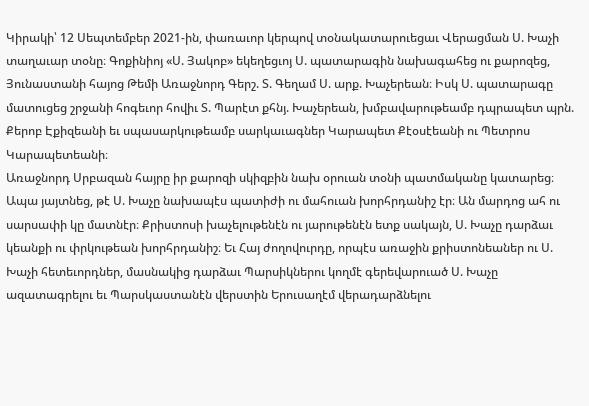Կիրակի՝ 12 Սեպտեմբեր 2021-ին, փառաւոր կերպով տօնակատարուեցաւ Վերացման Ս. Խաչի տաղաւար տօնը։ Գոքինիոյ «Ս. Յակոբ» եկեղեցւոյ Ս. պատարագին նախագահեց ու քարոզեց, Յունաստանի հայոց Թեմի Առաջնորդ Գերշ. Տ. Գեղամ Ս. արք. Խաչերեան։ Իսկ Ս. պատարագը մատուցեց շրջանի հոգեւոր հովիւ Տ. Պարէտ քհնյ. Խաչերեան, խմբավարութեամբ դպրապետ պրն. Քերոբ Էքիզեանի եւ սպասարկութեամբ սարկաւագներ Կարապետ Քէօսէեանի ու Պետրոս Կարապետեանի։
Առաջնորդ Սրբազան հայրը իր քարոզի սկիզբին նախ օրուան տօնի պատմականը կատարեց։ Ապա յայտնեց, թէ Ս. Խաչը նախապէս պատիժի ու մահուան խորհրդանիշ էր։ Ան մարդոց ահ ու սարսափի կը մատնէր։ Քրիստոսի խաչելութենէն ու յարութենէն ետք սակայն, Ս. Խաչը դարձաւ կեանքի ու փրկութեան խորհրդանիշ։ Եւ Հայ ժողովուրդը, որպէս առաջին քրիստոնեաներ ու Ս. Խաչի հետեւորդներ, մասնակից դարձաւ Պարսիկներու կողմէ գերեվարուած Ս. Խաչը ազատագրելու եւ Պարսկաստանէն վերստին Երուսաղէմ վերադարձնելու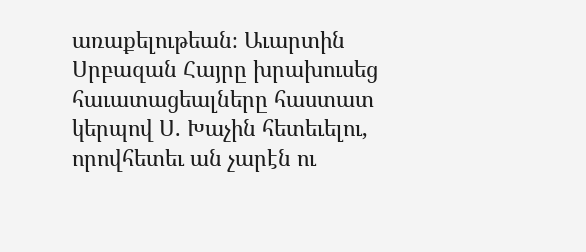առաքելութեան։ Աւարտին Սրբազան Հայրը խրախուսեց հաւատացեալները հաստատ կերպով Ս. Խաչին հետեւելու, որովհետեւ ան չարէն ու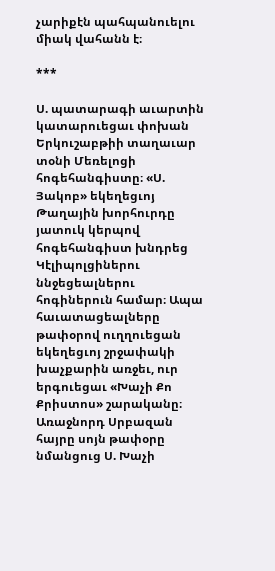չարիքէն պահպանուելու միակ վահանն է։

***

Ս. պատարագի աւարտին կատարուեցաւ փոխան Երկուշաբթիի տաղաւար տօնի Մեռելոցի հոգեհանգիստը։ «Ս. Յակոբ» եկեղեցւոյ Թաղային խորհուրդը յատուկ կերպով հոգեհանգիստ խնդրեց Կէլիպոլցիներու ննջեցեալներու հոգիներուն համար։ Ապա հաւատացեալները թափօրով ուղղուեցան եկեղեցւոյ շրջափակի խաչքարին առջեւ, ուր երգուեցաւ «Խաչի Քո Քրիստոս» շարականը։ Առաջնորդ Սրբազան հայրը սոյն թափօրը նմանցուց Ս. Խաչի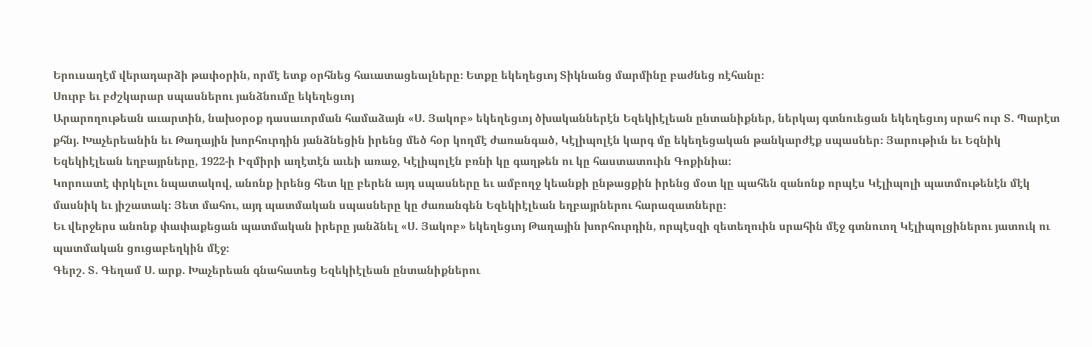Երուսաղէմ վերադարձի թափօրին, որմէ ետք օրհնեց հաւատացեալները։ Ետքը եկեղեցւոյ Տիկնանց մարմինը բաժնեց ռէհանը։
Սուրբ եւ բժշկարար սպասներու յանձնումը եկեղեցւոյ
Արարողութեան աւարտին, նախօրօք դասաւորման համաձայն «Ս. Յակոբ» եկեղեցւոյ ծխականներէն Եզեկիէլեան ընտանիքներ, ներկայ գտնուեցան եկեղեցւոյ սրահ ուր Տ. Պարէտ քհնյ. Խաչերեանին եւ Թաղային խորհուրդին յանձնեցին իրենց մեծ հօր կողմէ ժառանգած, Կէլիպոլէն կարգ մը եկեղեցական թանկարժէք սպասներ։ Յարութիւն եւ Եզնիկ Եզեկիէլեան եղբայրները, 1922-ի Իզմիրի աղէտէն աւեի առաջ, Կէլիպոլէն բռնի կը գաղթեն ու կը հաստատուին Գոքինիա։
Կորուստէ փրկելու նպատակով, անոնք իրենց հետ կը բերեն այդ սպասները եւ ամբողջ կեանքի ընթացքին իրենց մօտ կը պահեն զանոնք որպէս Կէլիպոլի պատմութենէն մէկ մասնիկ եւ յիշատակ։ Յետ մահու, այդ պատմական սպասները կը ժառանգեն Եզեկիէլեան եղբայրներու հարազատները։
Եւ վերջերս անոնք փափաքեցան պատմական իրերը յանձնել «Ս. Յակոբ» եկեղեցւոյ Թաղային խորհուրդին, որպէսզի զետեղուին սրահին մէջ գտնուող Կէլիպոլցիներու յատուկ ու պատմական ցուցաբեղկին մէջ։
Գերշ. Տ. Գեղամ Ս. արք. Խաչերեան գնահատեց Եզեկիէլեան ընտանիքներու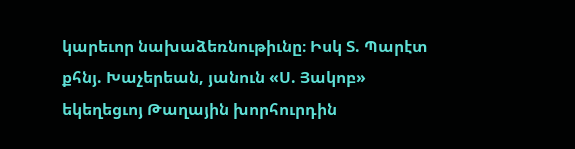կարեւոր նախաձեռնութիւնը։ Իսկ Տ. Պարէտ քհնյ. Խաչերեան, յանուն «Ս. Յակոբ» եկեղեցւոյ Թաղային խորհուրդին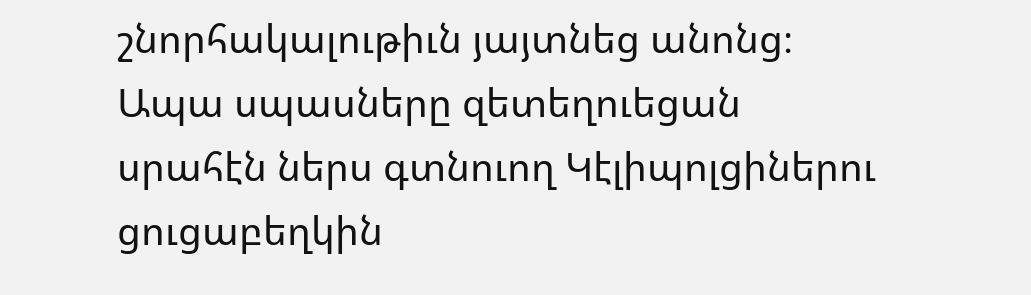շնորհակալութիւն յայտնեց անոնց։ Ապա սպասները զետեղուեցան սրահէն ներս գտնուող Կէլիպոլցիներու ցուցաբեղկին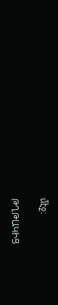մէջ։

ԹՂԹԱԿԻՑ